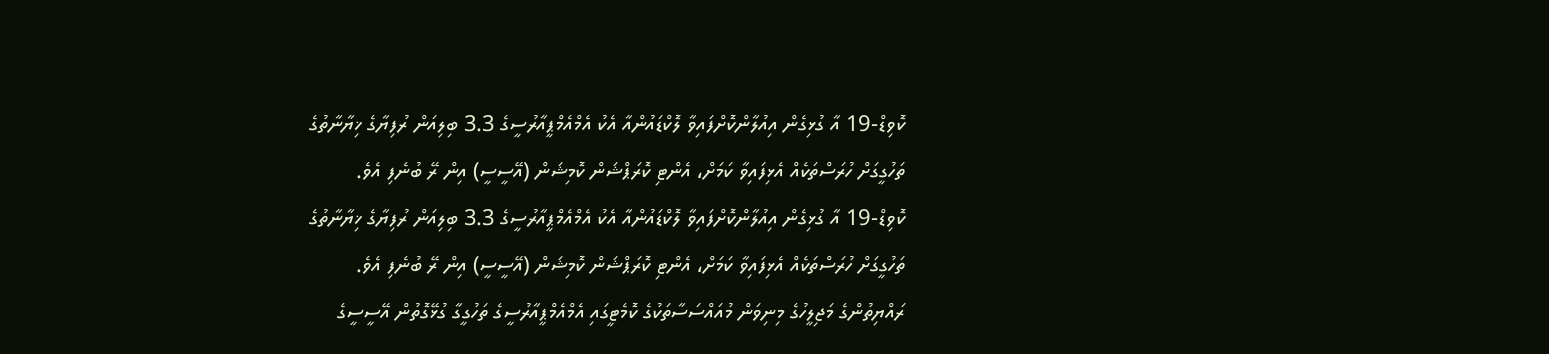ކޮވިޑް-19 އާ ގުޅިގެން އިއުލާންކޮށްފައިވާ ލޮކްޑައުންއާ އެކު އެމްއެމްޕީއާރުސީގެ 3.3 ބިލިއަން ރުފިޔާގެ ޚިޔާނާތުގެ ތަހުގީގަށް ހުރަސްތަކެއް އެޅިފައިވާ ކަމަށް، އެންޓި ކޮރަޕްޝަން ކޮމިޝަން (އޭސީސީ) އިން ރޭ ބުނެފި އެވެ.
ކޮވިޑް-19 އާ ގުޅިގެން އިއުލާންކޮށްފައިވާ ލޮކްޑައުންއާ އެކު އެމްއެމްޕީއާރުސީގެ 3.3 ބިލިއަން ރުފިޔާގެ ޚިޔާނާތުގެ ތަހުގީގަށް ހުރަސްތަކެއް އެޅިފައިވާ ކަމަށް، އެންޓި ކޮރަޕްޝަން ކޮމިޝަން (އޭސީސީ) އިން ރޭ ބުނެފި އެވެ.
ރައްޔިތުންގެ މަޖިލީހުގެ މިނިވަން މުއައްސަސާތަކުގެ ކޮމެޓީގައި އެމްއެމްޕީއާރުސީގެ ތަހުގީގާ ގުޅޭގޮތުން އޭސީސީގެ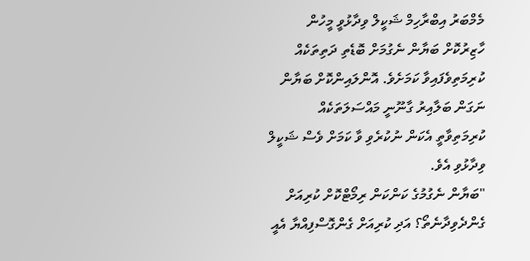މެމްބަރު އިބްރާހިމް ޝަކީލް ވިދާޅުވީ މީހުން ހާޒިރުކޮށް ބަޔާން ނެގުމަށް ބޮޑެތި ދަތިތަކެއް ކުރިމަތިވެފައިވާ ކަމަށެވެ. އޮންލައިންކޮށް ބަޔާން ނަގަން ބަލާއިރު ގާނޫނީ މައްސަލަތަކެއް ކުރިމަތިވާތީ އެކަން ނުކުރެވި ވާ ކަމަށް ވެސް ޝަކީލް ވިދާޅުވި އެވެ.
"ބަޔާން ނެގުމުގެ ކަންކަން ރިމޯޓްކޮށް ކުރިއަށް ގެންދެވިދާނެތޯ؟ އަދި ކުރިއަށް ގެންގޮސްފިއްޔާ އެއީ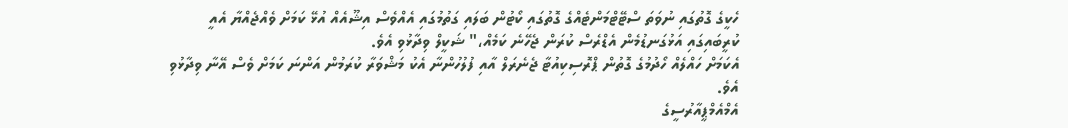ހެކީގެ ގޮތުގައި ނުވަތަ ސްޓޭޓްމަންޓެއްގެ ގޮތުގައި ކޯޓުން ބަލައި ގަތުމުގައި އެއްވެސް އިޝޫއެއް އުޅޭ ކަމަށް ވެއްޖެއްޔާ އެއީ ކުރީބައިގައި އަޅުގަނޑުމެން އެޑްރެސް ކުރަން ޖެހޭނެ ކަމެއް،" ޝަކީލް ވިދާޅުވި އެވެ.
އެކަމަށް ހައްލެއް ހޯދުމުގެ ގޮތުން ޕްރޮސިކިއުޓާ ޖެނެރަލް އާއި ފުލުހުންނާ އެކު މަޝްވަރާ ކުރަމުން އަންނަ ކަމަށް ވެސް އޭނާ ވިދާޅުވި އެވެ.
އެމްއެމްޕީއާރުސީގެ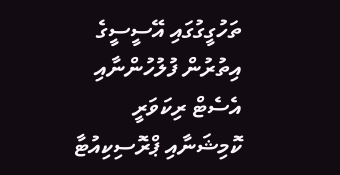ތަހުގީގުގައި އޭސީސީގެ އިތުރުން ފުލުހުންނާއި އެސެޓް ރިކަވަރީ ކޮމިޝަނާއި ޕްރޮސިކިއުޓާ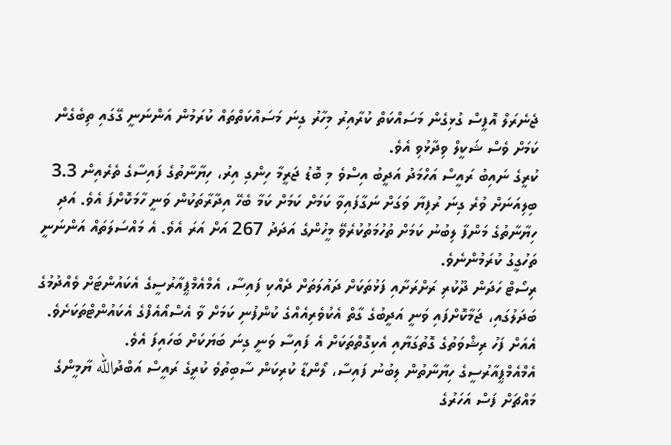ޖެނެރަލް އޮފީސް ގުޅިގެން މަސައްކަތް ކުރާއިރު މިހާރު ގިނަ މަސައްކަތްތައް ކުރަމުން އަންނަނީ ގޭގައި ތިބެގެން ކަމަށް ވެސް ޝަކީލް ވިދާޅުވި އެވެ.
ކުރީގެ ނައިބު ރައީސް އަހްމަދު އަދީބު އިސްވެ މި ބޮޑު ޖަރީމާ ހިންގި އިރު، ހިޔާނާތުގެ ފައިސާގެ ތެރެއިން 3.3 ބިލިއަނަށް ވުރެ ގިނަ ރުފިޔާ ވަގަށް ނަގާފައިވާ ކަމަށް ކަމަށް ކަމާ ބެހޭ އިދާރާތަކުން ވަނީ ހާމަކޮށްފަ އެވެ. އަދި ހިޔާނާތުގެ މަންފާ ލިބުނު ކަމަށް ތުހުމަތުކުރެވޭ މީހުންގެ އަދަދު 267 އަށް އަރަ އެވެ. އެ މައްސަލަތައް އަންނަނީ ތަހުގީގު ކުރަމުންނެވެ.
ރިސޯޓް ހަދަން ދޫކުރި ރަށްރަށާއި ފަޅުތަކަށް ދައުލަތަށް ދެއްކި ފައިސާ، އެމްއެމްޕީއާރުސީގެ އެކައުންޓަށް ވެއްދުމުގެ ބަދަލުގައި، ޖަމާކޮށްފައި ވަނީ އަދީބުގެ ގާތް އެކުވެރިއެއްގެ ކުންފުނި ކަމަށް ވާ އެސްއޯއެފްގެ އެކައުންޓްތަކަށެވެ. އެއަށް ފަހު ރިޝްވަތުގެ ގޮތުގަޔާއި އެކިގޮތްތަކަށް އެ ފައިސާ ވަނީ ގިނަ ބަޔަކަށް ބަހައިފަ އެވެ.
އެމްއެމްޕީއާރުސީގެ ހިޔާނާތުން ލިބުނު ފައިސާ، ލޯންޑާ ކުރިކަން ސާބިތުވެ ކުރީގެ ރައީސް އަބްދުالله ޔާމީންގެ މައްޗަށް ފަސް އަހަރުގެ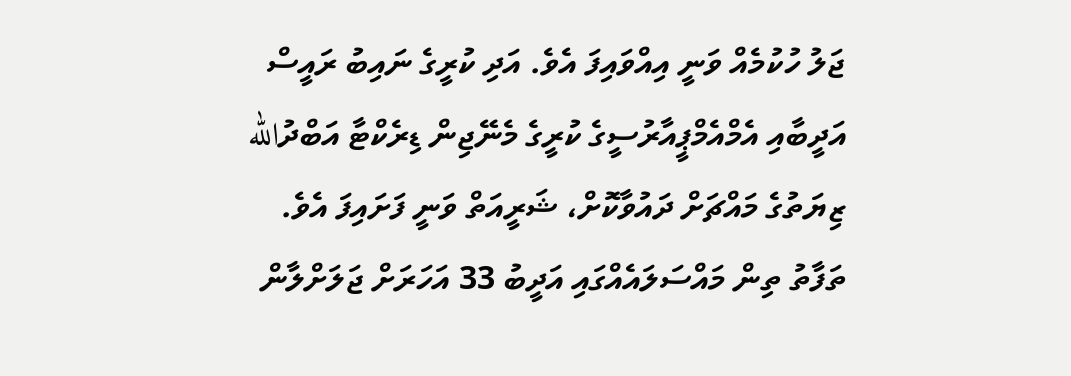ޖަލު ހުކުމެއް ވަނީ އިއްވައިފަ އެވެ. އަދި ކުރީގެ ނައިބު ރައީސް އަދީބާއި އެމްއެމްޕީއާރުސީގެ ކުރީގެ މެނޭޖިން ޑިރެކްޓާ އަބްދުالله ޒިޔަތުގެ މައްޗަށް ދައުވާކޮށް، ޝަރީއަތް ވަނީ ފަށައިފަ އެވެ.
ތަފާތު ތިން މައްސަލައެއްގައި އަދީބު 33 އަހަރަށް ޖަލަށްލާން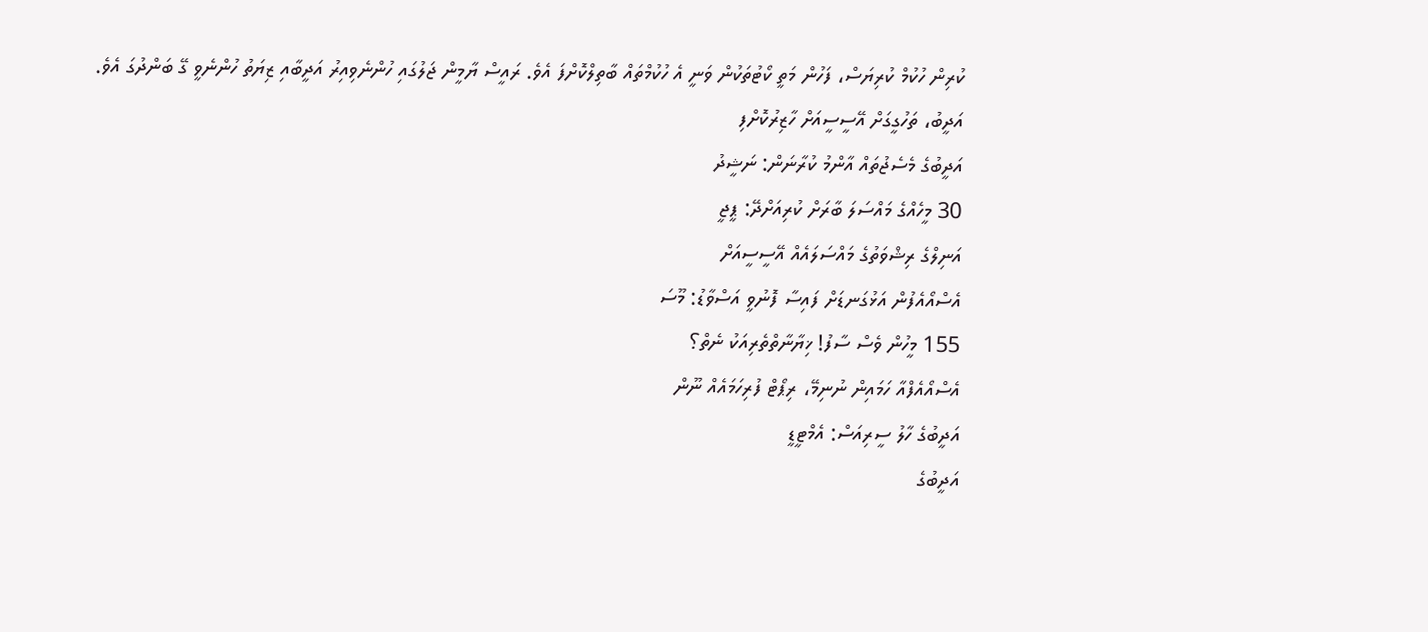ކުރިން ހުކުމް ކުރިޔަސް، ފަހުން މަތީ ކޯޓުތަކުން ވަނީ އެ ހުކުމްތައް ބާތިލްކޮށްފަ އެވެ. ރައީސް ޔާމީން ޖަލުގައި ހުންނެވިއިރު އަދީބާއި ޒިޔަތު ހުންނެވީ ގޭ ބަންދުގަ އެވެ.
އަދީބު، ތަހުގީގަށް އޭސީސީއަށް ހާޒިރުކޮށްފި
އަދީބުގެ މެސެޖުތައް އާންމު ކުރާނަން: ނަޝީދު
30 މީހެއްގެ މައްސަލަ ބާރަށް ކުރިއަށްދޭ: ޕީޖީ
އަނިލްގެ ރިޝްވަތުގެ މައްސަލައެއް އޭސީސީއަށް
އެސްއޯއެފުން އަޅުގަނޑަށް ފައިސާ ފޮނުވީ އަސްވާޑު: މޫސަ
155 މީހުން ވެސް ސާފު! ޚިޔާނާތްތެރިއަކު ނެތް؟
އެސްއޯއެފްއާ ހަމައިން ނުނިމޭ، ރިޕޯޓް ފުރިހަމައެއް ނޫން
އަދީބުގެ ހާލު ސީރިއަސް: އެމްޓީޑީ
އަދީބުގެ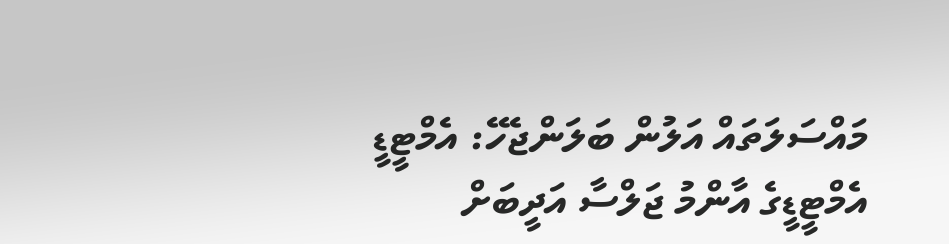މައްސަލަތައް އަލުން ބަލަންޖެހޭ: އެމްޓީޑީ
އެމްޓީޑީގެ އާންމު ޖަލްސާ އަދީބަށް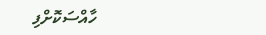ހާއްސަކޮށްފި